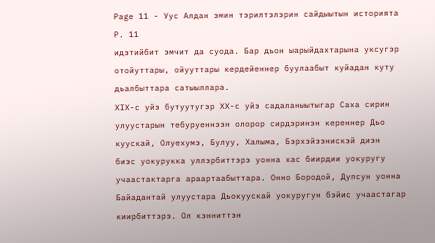Page 11 - Уус Алдан эмин тэрилтэлэрин сайдыытын историята
P. 11
идэтийбит эмчит да суода. Бар дьон ыарыйдахтарына уксугэр
отойуттары, ойууттары кердейеннер буулаабыт куйадан куту
дьалбыттара сатыыллара.
XIX-c уйэ бутуутугэр ХХ-с уйэ садаланыытыгар Саха сирин
улуустарын тебуруеннээн олорор сирдэринэн кереннер Дьо
куускай, Олуехумэ, Булуу, Халыма, Бэрхэйээнискэй диэн
биэс уокурукка уллэрбиттэрэ уонна хас биирдии уокуругу
учаастактарга араартаабыттара. Онно Бородой, Дупсун уонна
Байадантай улуустара Дьокуускай уокуругун бэйис учаастагар
киирбиттэрэ. Ол кэнниттэн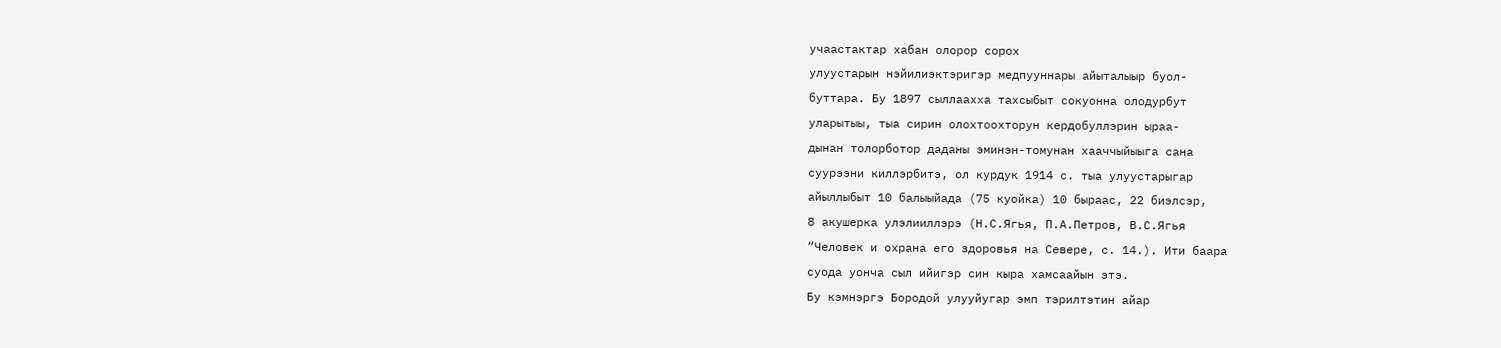учаастактар хабан олорор сорох
улуустарын нэйилиэктэригэр медпууннары айыталыыр буол-
буттара. Бу 1897 сыллаахха тахсыбыт сокуонна олодурбут
уларытыы, тыа сирин олохтоохторун кердобуллэрин ыраа-
дынан толорботор даданы эминэн-томунан хааччыйыыга сана
суурээни киллэрбитэ, ол курдук 1914 с. тыа улуустарыгар
айыллыбыт 10 балыыйада (75 куойка) 10 быраас, 22 биэлсэр,
8 акушерка улэлииллэрэ (Н.С.Ягья, П.А.Петров, В.С.Ягья
“Человек и охрана его здоровья на Севере, с. 14.). Ити баара
суода уонча сыл ийигэр син кыра хамсаайын этэ.
Бу кэмнэргэ Бородой улууйугар эмп тэрилтэтин айар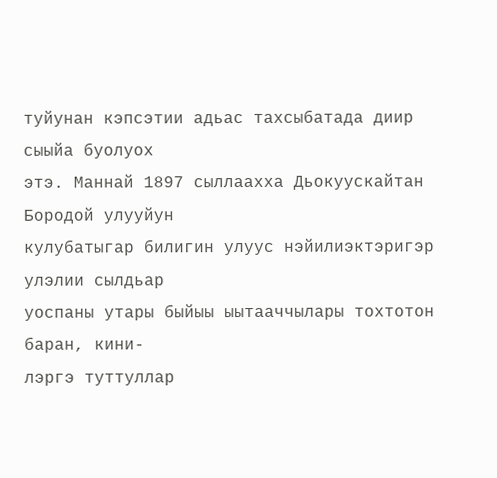туйунан кэпсэтии адьас тахсыбатада диир сыыйа буолуох
этэ. Маннай 1897 сыллаахха Дьокуускайтан Бородой улууйун
кулубатыгар билигин улуус нэйилиэктэригэр улэлии сылдьар
уоспаны утары быйыы ыытааччылары тохтотон баран, кини-
лэргэ туттуллар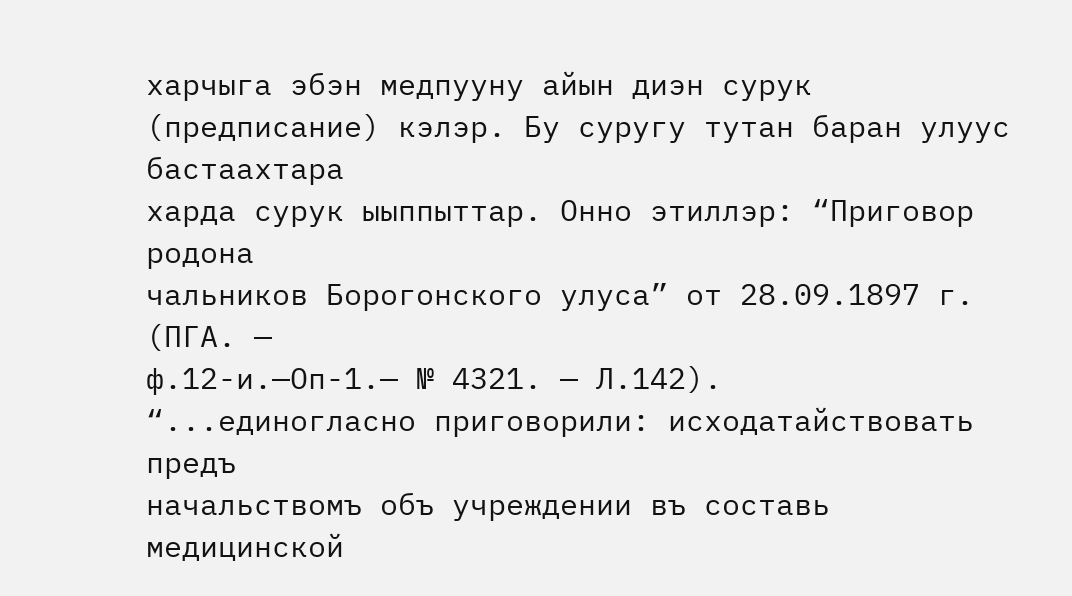харчыга эбэн медпууну айын диэн сурук
(предписание) кэлэр. Бу суругу тутан баран улуус бастаахтара
харда сурук ыыппыттар. Онно этиллэр: “Приговор родона
чальников Борогонского улуса” от 28.09.1897 г. (ПГА. —
ф.12-и.—Оп-1.— № 4321. — Л.142).
“...единогласно приговорили: исходатайствовать предъ
начальствомъ объ учреждении въ составь медицинской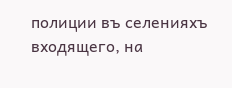полиции въ селенияхъ входящего, на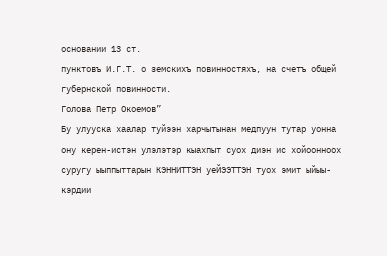основании 13 ст.
пунктовъ И.Г.Т. о земскихъ повинностяхъ, на счетъ общей
губернской повинности.
Голова Петр Окоемов”
Бу улууска хаалар туйээн харчытынан медпуун тутар уонна
ону керен-истэн улэлэтэр кыахпыт суох диэн ис хойоонноох
суругу ыыппыттарын КЭННИТТЭН уеЙЭЭТТЭН туох эмит ыйыы-
кэрдии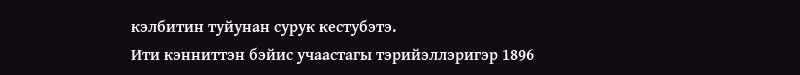кэлбитин туйунан сурук кестубэтэ.
Ити кэнниттэн бэйис учаастагы тэрийэллэригэр 1896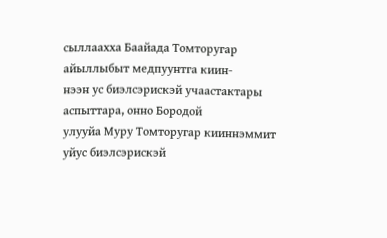сыллаахха Баайада Томторугар айыллыбыт медпуунтга киин-
нээн ус биэлсэрискэй учаастактары аспыттара, онно Бородой
улууйа Муру Томторугар кииннэммит уйус биэлсэрискэй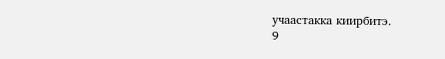учаастакка киирбитэ.
9